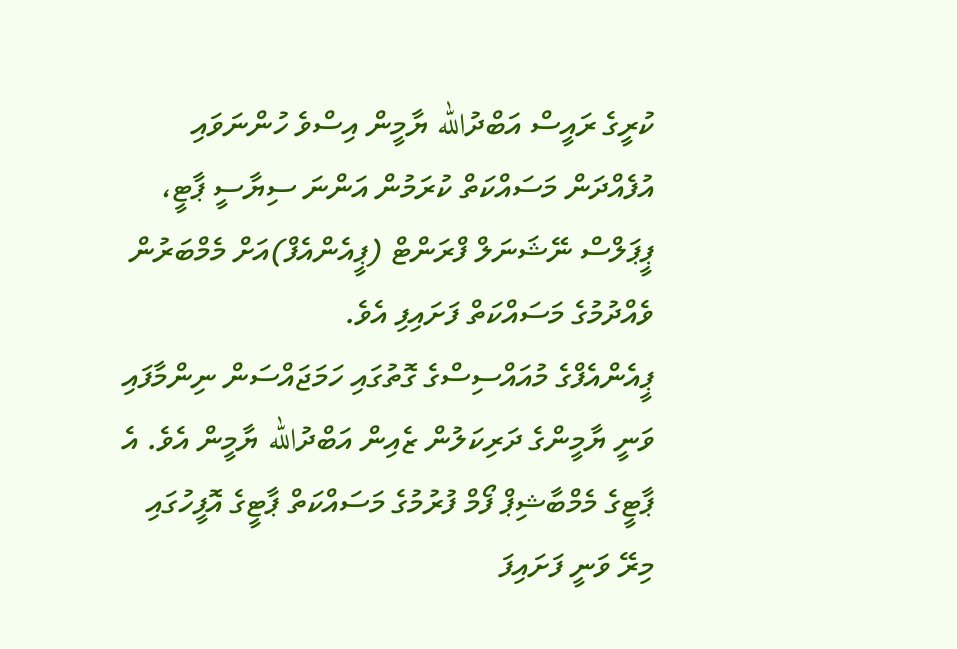ކުރީގެ ރައީސް އަބްދުالله ޔާމީން އިސްވެ ހުންނަވައި އުފެއްދަން މަސައްކަތް ކުރަމުން އަންނަ ސިޔާސީ ޕާޓީ، ޕީޕަލްސް ނޭޝަނަލް ފްރަންޓް (ޕީއެންއެފް)އަށް މެމްބަރުން ވެއްދުމުގެ މަސައްކަތް ފަށައިފި އެވެ.
ޕީއެންއެފްގެ މުއައްސިސްގެ ގޮތުގައި ހަމަޖައްސަން ނިންމާފައި ވަނީ ޔާމީންގެ ދަރިކަލުން ޒެއިން އަބްދުالله ޔާމީން އެވެ. އެ ޕާޓީގެ މެމްބާޝިޕް ފޯމް ފުރުމުގެ މަސައްކަތް ޕާޓީގެ އޮފީހުގައި މިރޭ ވަނީ ފަށައިފަ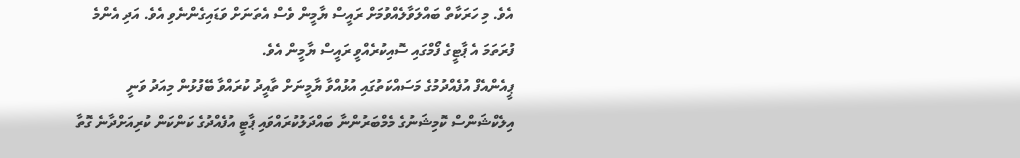އެވެ. މި ހަރަކާތް ބައްލަވާލެއްވުމަށް ރައީސް ޔާމީން ވެސް އެތަނަށް ވަޑައިގެންނެވި އެވެ. އަދި އެންމެ ފުރަތަމަ އެ ޕާޓީގެ ފޯމްގައި ސޮއިކުރެއްވީ ރައީސް ޔާމީން އެވެ.
ޕީއެންއެފް އުފެއްދުމުގެ މަސައްކަތުގައި އުޅުއްވާ ޔާމީނަށް ތާއީދު ކުރައްވާ ބޭފުޅުން މިއަދު ވަނީ އިލެކްޝަންސް ކޮމިޝަނުގެ މެމްބަރުންނާ ބައްދަލުކުރައްވައި ޕާޓީ އުފެއްދުގެ ކަންކަން ކުރިއަށްދާނެ ގޮތާ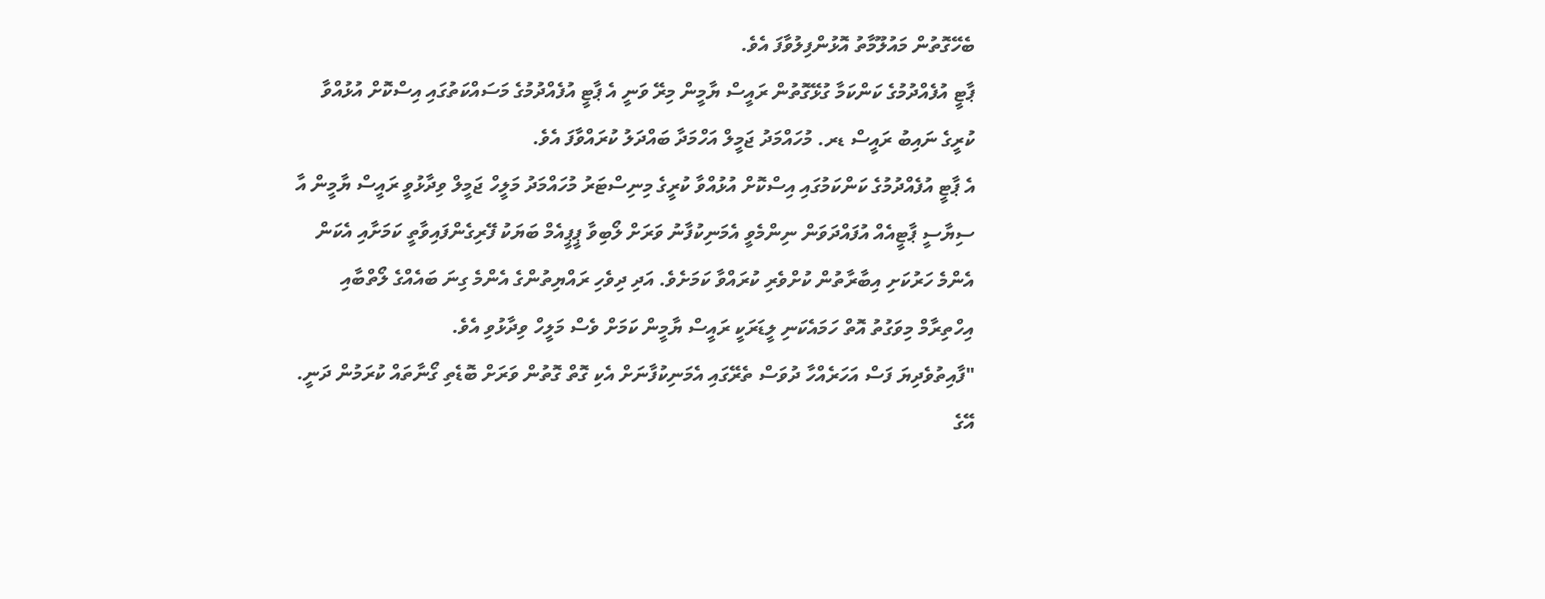ބެހޭގޮތުން މައުލޫމާތު އޮޅުންފިލުވާފަ އެވެ.
ޕާޓީ އުފެއްދުމުގެ ކަންކަމާ ގުޅޭގޮތުން ރައީސް ޔާމީން މިރޭ ވަނީ އެ ޕާޓީ އުފެއްދުމުގެ މަސައްކަތުގައި އިސްކޮށް އުޅުއްވާ ކުރީގެ ނައިބު ރައީސް ޑރ. މުހައްމަދު ޖަމީލް އަހްމަދާ ބައްދަލު ކުރައްވާފަ އެވެ.
އެ ޕާޓީ އުފެއްދުމުގެ ކަންކަމުގައި އިސްކޮށް އުޅުއްވާ ކުރީގެ މިނިސްޓަރު މުހައްމަދު މަލީހް ޖަމީލް ވިދާޅުވީ ރައީސް ޔާމީން އާ ސިޔާސީ ޕާޓީއެއް އުފައްދަވަން ނިންމެވީ އެމަނިކުފާނު ވަރަށް ލޯބިވާ ޕީޕީއެމް ބަޔަކު ފޭރިގެންފައިވާތީ ކަމަށާއި އެކަން އެންމެ ހަރުކަށި އިބާރާތުން ކުށްވެރި ކުރައްވާ ކަމަށެވެ. އަދި ދިވެހި ރައްޔިތުންގެ އެންމެ ގިނަ ބައެއްގެ ލޯތްބާއި އިހްތިރާމް މިވަގުތު އޮތް ހަމައެކަނި ލީޑަރަކީ ރައީސް ޔާމީން ކަމަށް ވެސް މަލީހް ވިދާޅުވި އެވެ.
"ފާއިތުވެދިޔަ ފަސް އަހަރެއްހާ ދުވަސް ތެރޭގައި އެމަނިކުފާނަށް އެކި ގޮތް ގޮތުން ވަރަށް ބޮޑެތި ގޯނާތައް ކުރަމުން ދަނީ. އޭގެ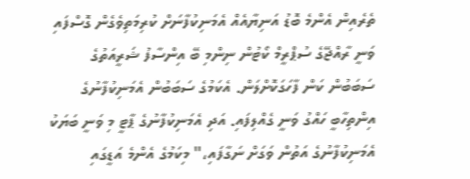ތެރެއިން އެންމެ ބޮޑު އަނިޔާއެއް އެމަނިކުފާނަށް ކުރިމަތިވެގެން ގޮސްފައި ވަނީ ރާއްޖޭގެ ސުޕްރީމް ކޯޓުން ނިންމި ބޭ އިންސާފު ޝަރީއަތުގެ ސަބަބުން ކަން ފާހަގަކޮށްލަން. އެކަމުގެ ސަބަބުން އެމަނިކުފާނުގެ އިންތިހާބީ ހައްގު ވަނީ ގެއްލިފައި. އަދި އެމަނިކުފާނުގެ ޕާޓީ މި ވަނީ ބަޔަކު އެމަނިކުފާނުގެ އަތުން ވަގަށް ނަގާފައި،" މިކަމުގެ އެންމެ އަޑީގައި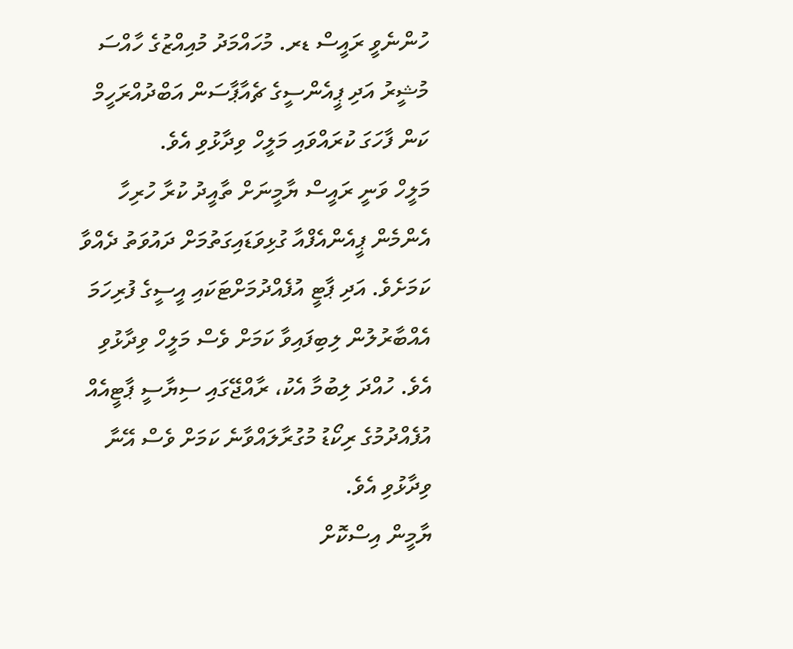ހުންނެވީ ރައީސް ޑރ. މުހައްމަދު މުއިއްޒުގެ ހާއްސަ މުޝީރު އަދި ޕީއެންސީގެ ޗެއާޕާސަން އަބްދުއްރަހީމް ކަން ފާހަގަ ކުރައްވައި މަލީހް ވިދާޅުވި އެވެ.
މަލީހް ވަނީ ރައީސް ޔާމީނަށް ތާއީދު ކުރާ ހުރިހާ އެންމެން ޕީއެންއެފްއާ ގުޅިވަޑައިގަތުމަށް ދައުވަތު ދެއްވާ ކަމަށެވެ. އަދި ޕާޓީ އުފެއްދުމަށްޓަކައި އީސީގެ ފުރިހަމަ އެއްބާރުލުން ލިބިފައިވާ ކަމަށް ވެސް މަލީހް ވިދާޅުވި އެވެ. ހުއްދަ ލިބުމާ އެކު، ރާއްޖޭގައި ސިޔާސީ ޕާޓީއެއް އުފެއްދުމުގެ ރިކޯޑު މުގުރާލައްވާނެ ކަމަށް ވެސް އޭނާ ވިދާޅުވި އެވެ.
ޔާމީން އިސްކޮށް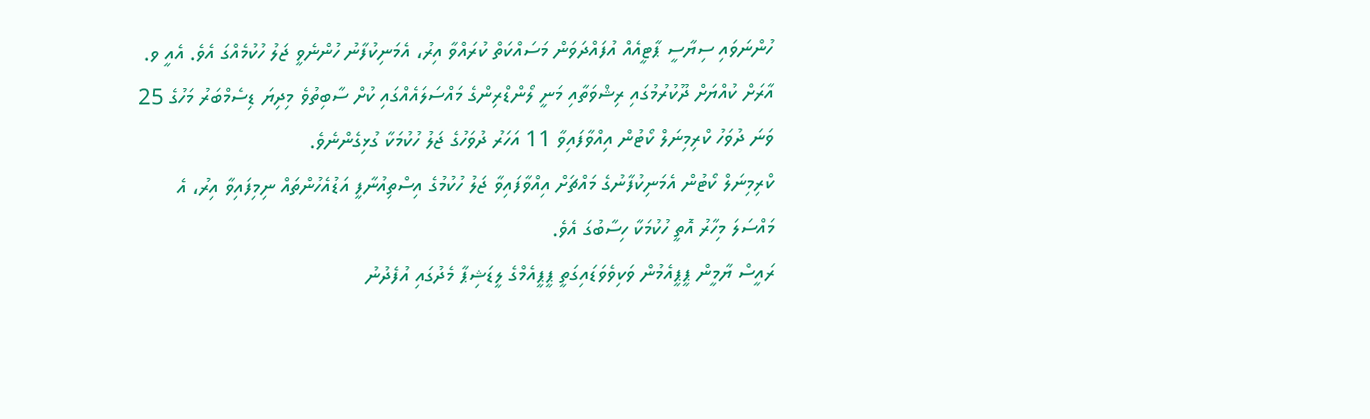ހުންނަވައި ސިޔާސީ ޕާޓީއެއް އުފައްދަވަން މަސައްކަތް ކުރައްވާ އިރު، އެމަނިކުފާނު ހުންނެވީ ޖަލު ހުކުމެއްގަ އެވެ. އެއީ ވ. އާރަށް ކުއްޔަށް ދޫކުރުމުގައި ރިޝްވަތާއި މަނީ ލޯންޑްރިންގެ މައްސަލައެއްގައި ކުށް ސާބިތުވެ މިދިޔަ ޑިސެމްބަރު މަހުގެ 25 ވަނަ ދުވަހު ކްރިމިނަލް ކޯޓުން އިއްވާފައިވާ 11 އަހަރު ދުވަހުގެ ޖަލު ހުކުމަކާ ގުޅިގެންނެވެ.
ކްރިމިނަލް ކޯޓުން އެމަނިކުފާނުގެ މައްޗަށް އިއްވާފައިވާ ޖަލު ހުކުމުގެ އިސްތިއުނާފީ އަޑުއެހުންތައް ނިމިފައިވާ އިރު، އެ މައްސަލަ މިހާރު އޮތީ ހުކުމަކާ ހިސާބުގަ އެވެ.
ރައީސް ޔާމީން ޕީޕީއެމުން ވަކިވެވަޑައިގަތީ ޕީޕީއެމްގެ ލީޑަޝިޕާ މެދުގައި އުފެދުނު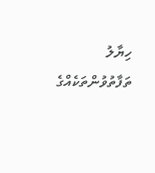ހިޔާލު ތަފާތުވުންތަކެއްގެ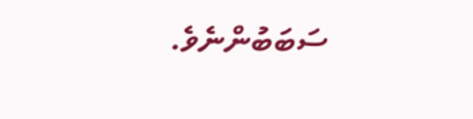ސަބަބުންނެވެ.